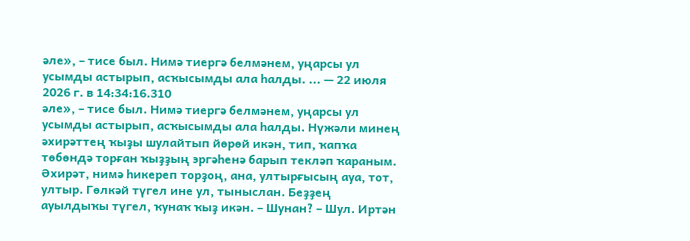әле», – тисе был. Нимә тиергә белмәнем, уңарсы ул усымды астырып, асҡысымды ала һалды. ... — 22 июля 2026 г. в 14:34:16.310
әле», – тисе был. Нимә тиергә белмәнем, уңарсы ул усымды астырып, асҡысымды ала һалды. Нүжәли минең әхирәттең ҡыҙы шулайтып йөрөй икән, тип, ҡапҡа төбөндә торған ҡыҙҙың эргәһенә барып текләп ҡараным. Әхирәт, нимә һикереп торҙоң, ана, ултырғысың ауа, тот, ултыр. Гөлкәй түгел ине ул, тыныслан. Беҙҙең ауылдыҡы түгел, ҡунаҡ ҡыҙ икән. – Шунан? – Шул. Иртән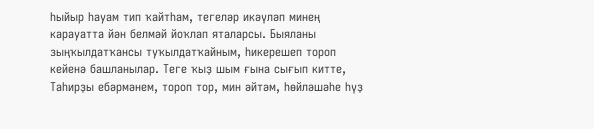һыйыр һауам тип ҡайтһам, тегеләр икәүләп минең карауатта йән белмәй йоҡлап яталарсы. Быяланы зыңҡылдатҡансы туҡылдатҡайным, һикерешеп тороп кейенә башланылар. Теге ҡыҙ шым ғына сығып китте, Таһирҙы ебәрмәнем, тороп тор, мин әйтәм, һөйләшәһе һүҙ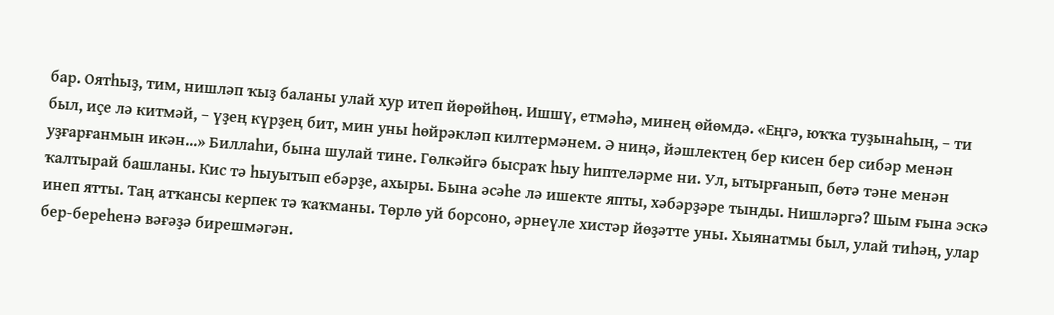бар. Оятһыҙ, тим, нишләп ҡыҙ баланы улай хур итеп йөрөйһөң. Ишшү, етмәһә, минең өйөмдә. «Еңгә, юҡҡа туҙынаһың, – ти был, иҫе лә китмәй, – үҙең күрҙең бит, мин уны һөйрәкләп килтермәнем. Ә ниңә, йәшлектең бер кисен бер сибәр менән уҙғарғанмын икән...» Биллаһи, бына шулай тине. Гөлкәйгә бысраҡ һыу һиптеләрме ни. Ул, ытырғанып, бөтә тәне менән ҡалтырай башланы. Кис тә һыуытып ебәрҙе, ахыры. Бына әсәһе лә ишекте япты, хәбәрҙәре тынды. Нишләргә? Шым ғына эскә инеп ятты. Таң атҡансы керпек тә ҡаҡманы. Төрлө уй борсоно, әрнеүле хистәр йөҙәтте уны. Хыянатмы был, улай тиһәң, улар бер-береһенә вәғәҙә бирешмәгән.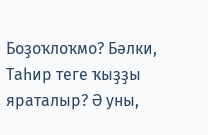Боҙоҡлоҡмо? Бәлки, Таһир теге ҡыҙҙы яраталыр? Ә уны,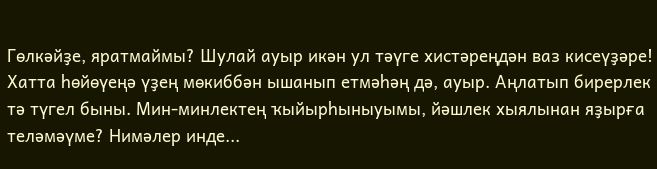Гөлкәйҙе, яратмаймы? Шулай ауыр икән ул тәүге хистәреңдән ваз кисеүҙәре! Хатта һөйөүеңә үҙең мөкиббән ышанып етмәһәң дә, ауыр. Аңлатып бирерлек тә түгел быны. Мин-минлектең ҡыйырһыныуымы, йәшлек хыялынан яҙырға теләмәүме? Нимәлер инде...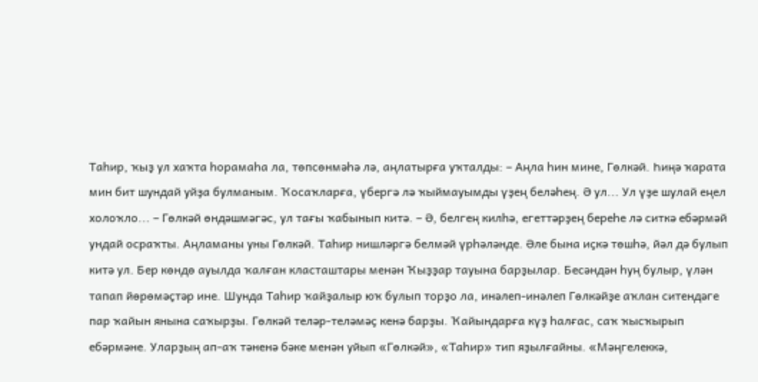Таһир, ҡыҙ ул хаҡта һорамаһа ла, төпсөнмәһә лә, аңлатырға уҡталды: – Аңла һин мине, Гөлкәй. Һиңә ҡарата мин бит шундай уйҙа булманым. Ҡосаҡларға, үбергә лә ҡыймауымды үҙең беләһең. Ә ул... Ул үҙе шулай еңел холоҡло... – Гөлкәй өндәшмәгәс, ул тағы ҡабынып китә. – Ә, белгең килһә, егеттәрҙең береһе лә ситкә ебәрмәй ундай осраҡты. Аңламаны уны Гөлкәй. Таһир нишләргә белмәй үрһәләнде. Әле бына иҫкә төшһә, йәл дә булып китә ул. Бер көндө ауылда ҡалған класташтары менән Ҡыҙҙар тауына барҙылар. Бесәндән һуң булыр, үлән тапап йөрөмәҫтәр ине. Шунда Таһир ҡайҙалыр юҡ булып торҙо ла, инәлеп-инәлеп Гөлкәйҙе аҡлан ситендәге пар ҡайын янына саҡырҙы. Гөлкәй теләр-теләмәҫ кенә барҙы. Ҡайындарға күҙ һалғас, саҡ ҡысҡырып ебәрмәне. Уларҙың ап-аҡ тәненә бәке менән уйып «Гөлкәй», «Таһир» тип яҙылғайны. «Мәңгелеккә,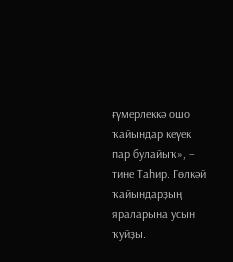ғүмерлеккә ошо ҡайындар кеүек пар булайыҡ», – тине Таһир. Гөлкәй ҡайындарҙың яраларына усын ҡуйҙы.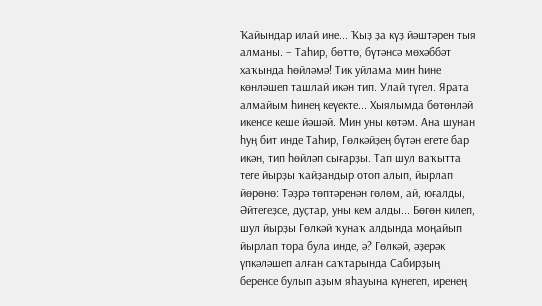Ҡайындар илай ине... Ҡыҙ ҙа күҙ йәштәрен тыя алманы. – Таһир, бөттө, бүтәнсә мөхәббәт хаҡында һөйләмә! Тик уйлама мин һине көнләшеп ташлай икән тип. Улай түгел. Ярата алмайым һинең кеүекте... Хыялымда бөтөнләй икенсе кеше йәшәй. Мин уны көтәм. Ана шунан һуң бит инде Таһир, Гөлкәйҙең бүтән егете бар икән, тип һөйләп сығарҙы. Тап шул ваҡытта теге йырҙы ҡайҙандыр отоп алып, йырлап йөрөнө: Тәҙрә төптәренән гөлөм, ай, юғалды, Әйтегеҙсе, дуҫтар, уны кем алды... Бөгөн килеп, шул йырҙы Гөлкәй ҡунаҡ алдында моңайып йырлап тора була инде, ә? Гөлкәй, әҙерәк үпкәләшеп алған саҡтарында Сабирҙың беренсе булып аҙым яһауына күнегеп, иренең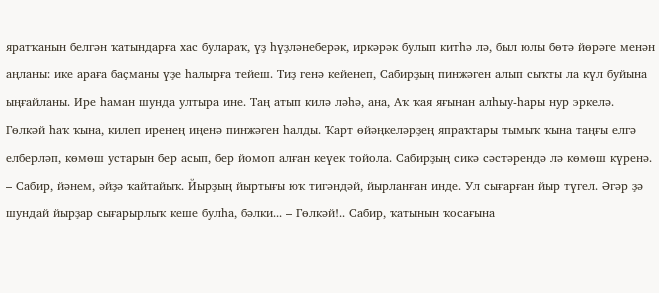яратҡанын белгән ҡатындарға хас булараҡ, үҙ һүҙләнеберәк, иркәрәк булып китһә лә, был юлы бөтә йөрәге менән аңланы: ике араға баҫманы үҙе һалырға тейеш. Тиҙ генә кейенеп, Сабирҙың пинжәген алып сыҡты ла күл буйына ыңғайланы. Ире һаман шунда ултыра ине. Таң атып килә ләһә, ана, Аҡ ҡая яғынан алһыу-һары нур эркелә. Гөлкәй һаҡ ҡына, килеп иренең иңенә пинжәген һалды. Ҡарт өйәңкеләрҙең япраҡтары тымыҡ ҡына таңғы елгә елберләп, көмөш устарын бер асып, бер йомоп алған кеүек тойола. Сабирҙың сикә сәстәрендә лә көмөш күренә. – Сабир, йәнем, әйҙә ҡайтайыҡ. Йырҙың йыртығы юҡ тигәндәй, йырланған инде. Ул сығарған йыр түгел. Әгәр ҙә шундай йырҙар сығарырлыҡ кеше булһа, бәлки... – Гөлкәй!.. Сабир, ҡатынын ҡосағына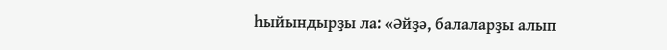һыйындырҙы ла: «Әйҙә, балаларҙы алып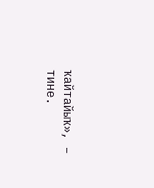ҡайтайыҡ», – тине.